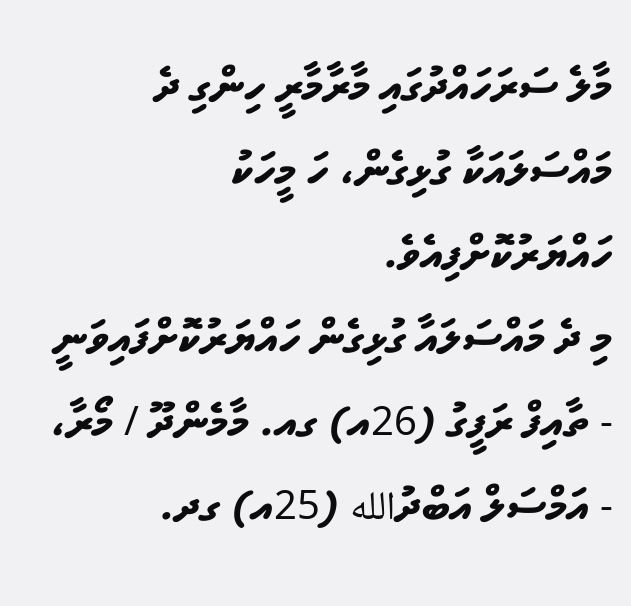މާލެ ސަރަހައްދުގައި މާރާމާރީ ހިންގި ދެ މައްސަލައަކާ ގުޅިގެން، ހަ މީހަކު ހައްޔަރުކޮށްފިއެވެ.
މި ދެ މައްސަލައާ ގުޅިގެން ހައްޔަރުކޮށްފައިވަނީ
- ތާއިފް ރަފީގު (26އ) ގއ. މާމެންދޫ / މޯރާ،
- އަމްސަލް އަބްދުالله (25އ) ގދ.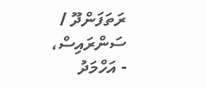ރަތަފަންދޫ / ސަންރައިސް،
- އަހްމަދު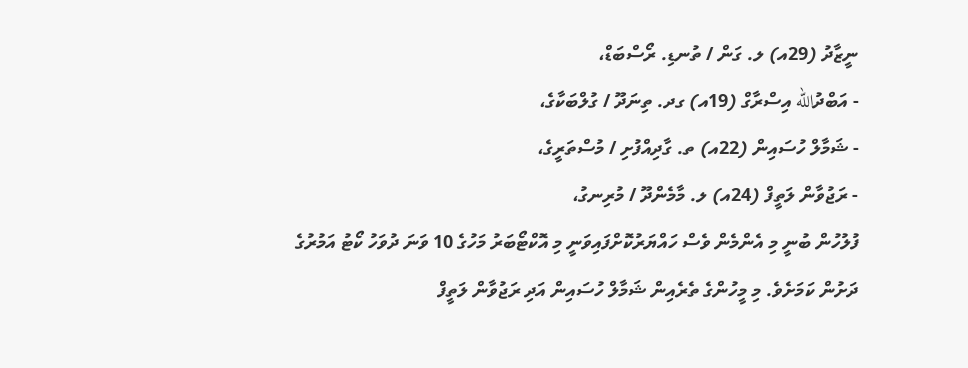ނީޒާދު (29އ) ލ. ގަން / ތުނޑި. ރޯސްބަޑް،
- އަބްދުالله އިސްރާގް (19އ) ގދ. ތިނަދޫ / ގުލްބަކާގެ،
- ޝަމާލް ހުސައިން (22އ) ތ. ގާދިއްފުށި / މުސްތަރީގެ،
- ރަޖުވާން ލަތީފް (24އ) ލ. މާމެންދޫ / މުރިނގު،
ފުލުހުން ބުނީ މި އެންމެން ވެސް ހައްޔަރުކޮށްފައިވަނީ މި އޮކްޓޯބަރު މަހުގެ 10 ވަނަ ދުވަހު ކޯޓު އަމުރުގެ ދަށުން ކަމަށެވެ. މި މީހުންގެ ތެރެއިން ޝަމާލް ހުސައިން އަދި ރަޖުވާން ލަތީފް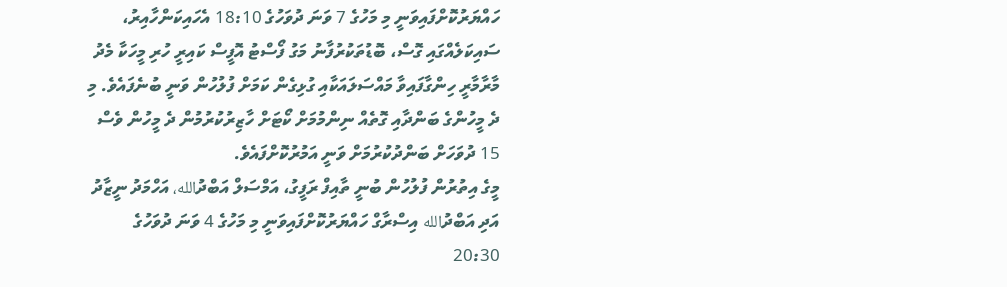ހައްޔަރުކޮށްފައިވަނީ މި މަހުގެ 7 ވަނަ ދުވަހުގެ 18:10 އެހައިކަންހާއިރު، ސައިކަލެއްގައި ގޮސް، ބޮޑުތަކުރުފާނު މަގު ފޯސްޓު އޮފީސް ކައިރީ ހުރި މީހަކާ މެދު މާރާމާރީ ހިންގާފައިވާ މައްސަލައަކާއި ގުޅިގެން ކަމަށް ފުލުހުން ވަނީ ބުނެފައެވެ. މި ދެ މީހުންގެ ބަންދާއި ގޮތެއް ނިންމުމަށް ކޯޓަށް ހާޒިރުކުރުމުން ދެ މީހުން ވެސް 15 ދުވަހަށް ބަންދުކުރުމަށް ވަނީ އަމުރުކޮށްފައެވެ.
މީގެ އިތުރުން ފުލުހުން ބުނީ ތާއިފް ރަފީގު، އަމްސަލް އަބްދުالله، އަހްމަދު ނީޒާދު އަދި އަބްދުالله އިސްރާގް ހައްޔަރުކޮށްފައިވަނީ މި މަހުގެ 4 ވަނަ ދުވަހުގެ 20:30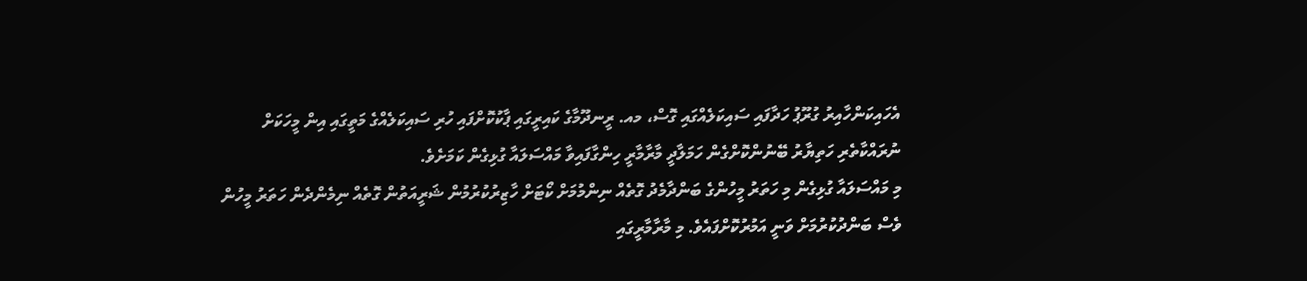އެހައިކަންހާއިރު ގުރޫޕު ހަދާފައި ސައިކަލެއްގައި ގޮސް، މއ. ރީނދޫމާގެ ކައިރީގައި ޕާކުކޮށްފައި ހުރި ސައިކަލެއްގެ މަތީގައި އިން މީހަކަށް ނުރައްކާތެރި ހަތިޔާރު ބޭނުންކޮށްގެން ހަމަލާދީ މާރާމާރީ ހިންގާފައިވާ މައްސަލައާ ގުޅިގެން ކަމަށެވެ.
މި މައްސަލައާ ގުޅިގެން މި ހަތަރު މީހުންގެ ބަންދާމެދު ގޮތެއް ނިންމުމަށް ކޯޓަށް ހާޒިރުކުރުމުން ޝަރީއަތުން ގޮތެއް ނިމެންދެން ހަތަރު މީހުން ވެސް ބަންދުކުރުމަށް ވަނީ އަމުރުކޮށްފައެވެ. މި މާރާމާރީގައި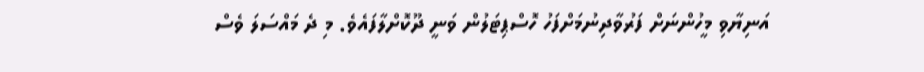އަނިޔާވި މީހުންނަށް ފަރުވާދިނުމަށްފަހު ހޮސްޕިޓަލުން ވަނީ ދޫކޮށްލާފައެވެ. މި ދެ މައްސަލަ ވެސް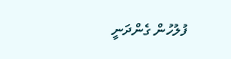ފުލުހުން ގެންދަނީ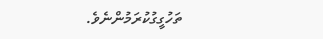ތަހުގީގުކުރަމުންނެވެ.